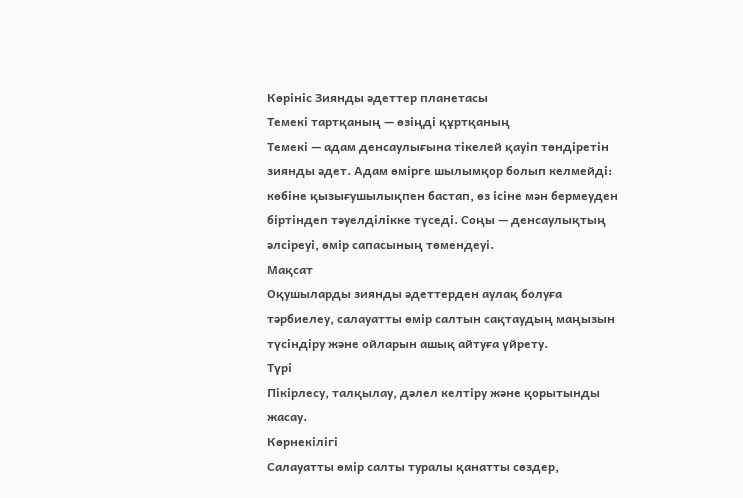Көрініс Зиянды әдеттер планетасы
Темекі тартқаның — өзіңді құртқаның
Темекі — адам денсаулығына тікелей қауіп төндіретін зиянды әдет. Адам өмірге шылымқор болып келмейді: көбіне қызығушылықпен бастап, өз ісіне мән бермеуден біртіндеп тәуелділікке түседі. Соңы — денсаулықтың әлсіреуі, өмір сапасының төмендеуі.
Мақсат
Оқушыларды зиянды әдеттерден аулақ болуға тәрбиелеу, салауатты өмір салтын сақтаудың маңызын түсіндіру және ойларын ашық айтуға үйрету.
Түрі
Пікірлесу, талқылау, дәлел келтіру және қорытынды жасау.
Көрнекілігі
Салауатты өмір салты туралы қанатты сөздер,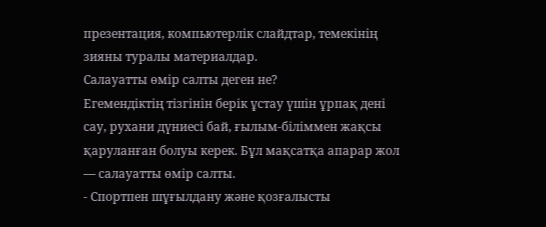презентация, компьютерлік слайдтар, темекінің зияны туралы материалдар.
Салауатты өмір салты деген не?
Егемендіктің тізгінін берік ұстау үшін ұрпақ дені сау, рухани дүниесі бай, ғылым-біліммен жақсы қаруланған болуы керек. Бұл мақсатқа апарар жол — салауатты өмір салты.
- Спортпен шұғылдану және қозғалысты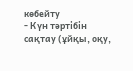көбейту
- Күн тәртібін сақтау (ұйқы, оқу,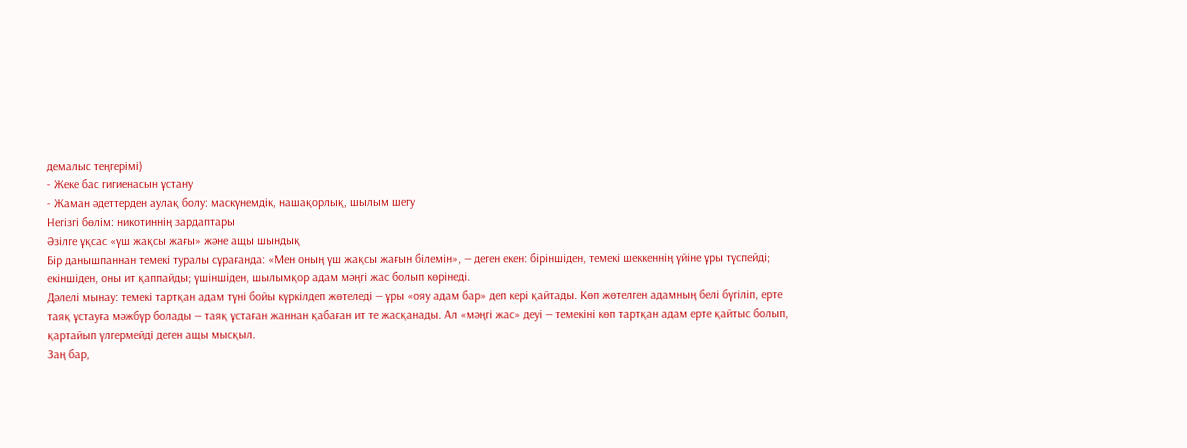демалыс теңгерімі)
- Жеке бас гигиенасын ұстану
- Жаман әдеттерден аулақ болу: маскүнемдік, нашақорлық, шылым шегу
Негізгі бөлім: никотиннің зардаптары
Әзілге ұқсас «үш жақсы жағы» және ащы шындық
Бір данышпаннан темекі туралы сұрағанда: «Мен оның үш жақсы жағын білемін», — деген екен: біріншіден, темекі шеккеннің үйіне ұры түспейді; екіншіден, оны ит қаппайды; үшіншіден, шылымқор адам мәңгі жас болып көрінеді.
Дәлелі мынау: темекі тартқан адам түні бойы күркілдеп жөтеледі — ұры «ояу адам бар» деп кері қайтады. Көп жөтелген адамның белі бүгіліп, ерте таяқ ұстауға мәжбүр болады — таяқ ұстаған жаннан қабаған ит те жасқанады. Ал «мәңгі жас» деуі — темекіні көп тартқан адам ерте қайтыс болып, қартайып үлгермейді деген ащы мысқыл.
Заң бар,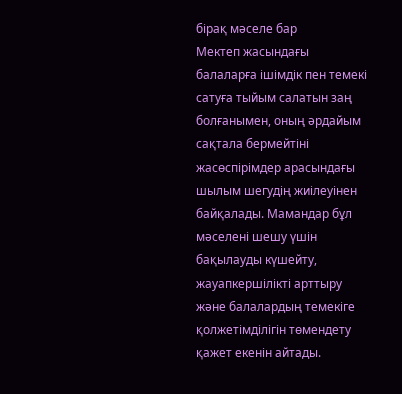бірақ мәселе бар
Мектеп жасындағы балаларға ішімдік пен темекі сатуға тыйым салатын заң болғанымен, оның әрдайым сақтала бермейтіні жасөспірімдер арасындағы шылым шегудің жиілеуінен байқалады. Мамандар бұл мәселені шешу үшін бақылауды күшейту, жауапкершілікті арттыру және балалардың темекіге қолжетімділігін төмендету қажет екенін айтады.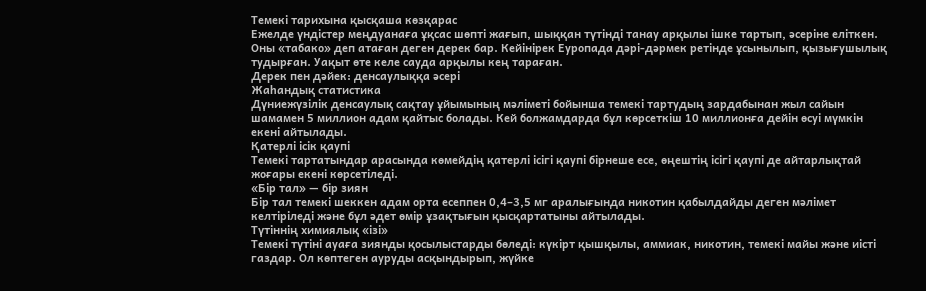Темекі тарихына қысқаша көзқарас
Ежелде үндістер меңдуанаға ұқсас шөпті жағып, шыққан түтінді танау арқылы ішке тартып, әсеріне еліткен. Оны «табако» деп атаған деген дерек бар. Кейінірек Еуропада дәрі-дәрмек ретінде ұсынылып, қызығушылық тудырған. Уақыт өте келе сауда арқылы кең тараған.
Дерек пен дәйек: денсаулыққа әсері
Жаһандық статистика
Дүниежүзілік денсаулық сақтау ұйымының мәліметі бойынша темекі тартудың зардабынан жыл сайын шамамен 5 миллион адам қайтыс болады. Кей болжамдарда бұл көрсеткіш 10 миллионға дейін өсуі мүмкін екені айтылады.
Қатерлі ісік қаупі
Темекі тартатындар арасында көмейдің қатерлі ісігі қаупі бірнеше есе, өңештің ісігі қаупі де айтарлықтай жоғары екені көрсетіледі.
«Бір тал» — бір зиян
Бір тал темекі шеккен адам орта есеппен 0,4–3,5 мг аралығында никотин қабылдайды деген мәлімет келтіріледі және бұл әдет өмір ұзақтығын қысқартатыны айтылады.
Түтіннің химиялық «ізі»
Темекі түтіні ауаға зиянды қосылыстарды бөледі: күкірт қышқылы, аммиак, никотин, темекі майы және иісті газдар. Ол көптеген ауруды асқындырып, жүйке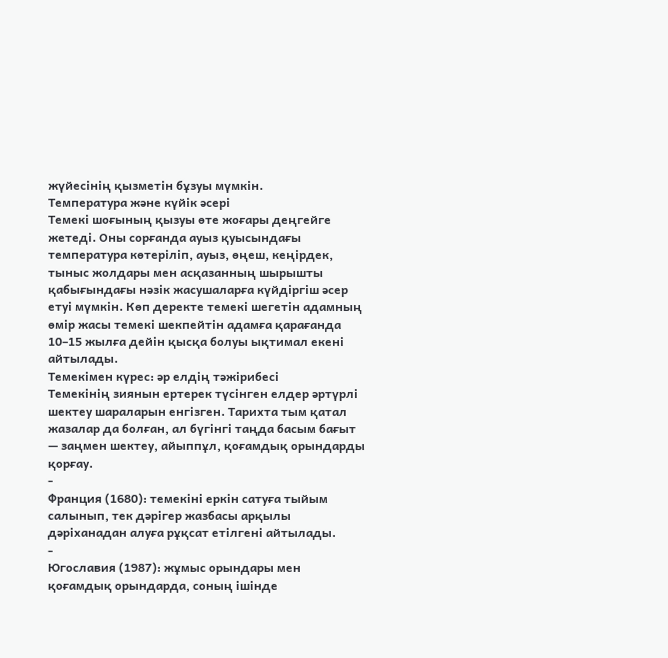жүйесінің қызметін бұзуы мүмкін.
Температура және күйік әсері
Темекі шоғының қызуы өте жоғары деңгейге жетеді. Оны сорғанда ауыз қуысындағы температура көтеріліп, ауыз, өңеш, кеңірдек, тыныс жолдары мен асқазанның шырышты қабығындағы нәзік жасушаларға күйдіргіш әсер етуі мүмкін. Көп деректе темекі шегетін адамның өмір жасы темекі шекпейтін адамға қарағанда 10–15 жылға дейін қысқа болуы ықтимал екені айтылады.
Темекімен күрес: әр елдің тәжірибесі
Темекінің зиянын ертерек түсінген елдер әртүрлі шектеу шараларын енгізген. Тарихта тым қатал жазалар да болған, ал бүгінгі таңда басым бағыт — заңмен шектеу, айыппұл, қоғамдық орындарды қорғау.
-
Франция (1680): темекіні еркін сатуға тыйым салынып, тек дәрігер жазбасы арқылы дәріханадан алуға рұқсат етілгені айтылады.
-
Югославия (1987): жұмыс орындары мен қоғамдық орындарда, соның ішінде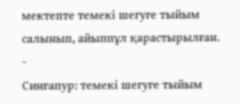мектепте темекі шегуге тыйым салынып, айыппұл қарастырылған.
-
Сингапур: темекі шегуге тыйым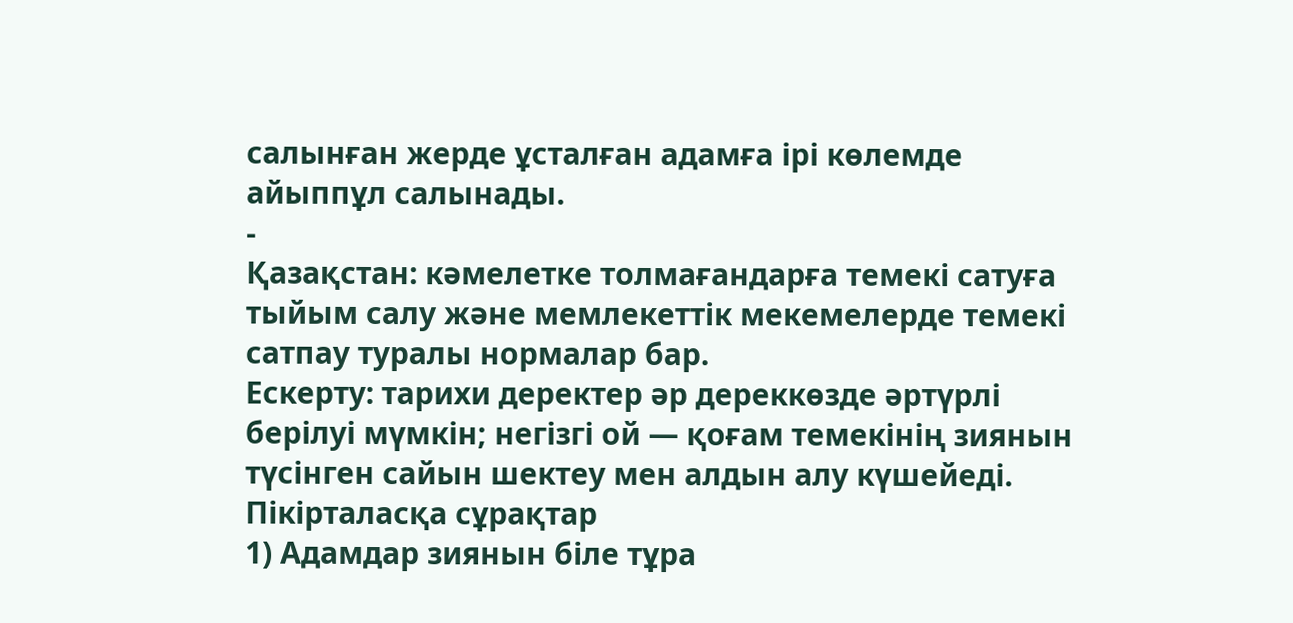салынған жерде ұсталған адамға ірі көлемде айыппұл салынады.
-
Қазақстан: кәмелетке толмағандарға темекі сатуға тыйым салу және мемлекеттік мекемелерде темекі сатпау туралы нормалар бар.
Ескерту: тарихи деректер әр дереккөзде әртүрлі берілуі мүмкін; негізгі ой — қоғам темекінің зиянын түсінген сайын шектеу мен алдын алу күшейеді.
Пікірталасқа сұрақтар
1) Адамдар зиянын біле тұра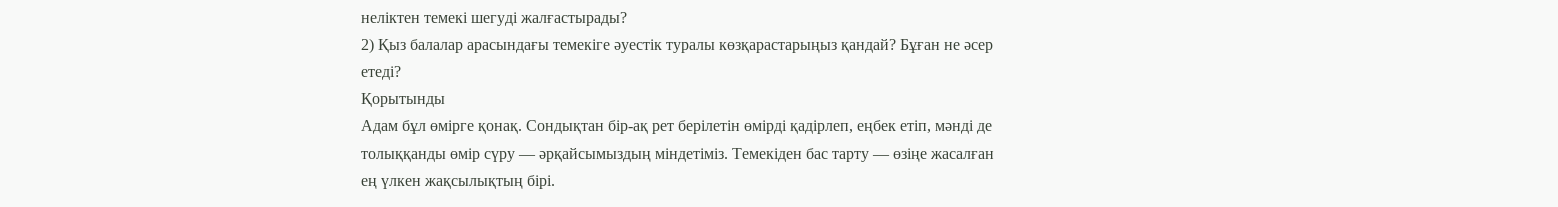неліктен темекі шегуді жалғастырады?
2) Қыз балалар арасындағы темекіге әуестік туралы көзқарастарыңыз қандай? Бұған не әсер етеді?
Қорытынды
Адам бұл өмірге қонақ. Сондықтан бір-ақ рет берілетін өмірді қадірлеп, еңбек етіп, мәнді де толыққанды өмір сүру — әрқайсымыздың міндетіміз. Темекіден бас тарту — өзіңе жасалған ең үлкен жақсылықтың бірі.